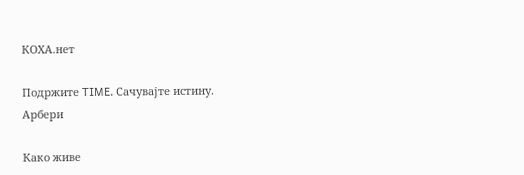КОХА.нет

Подржите TIME. Сачувајте истину.
Арбери

Како живе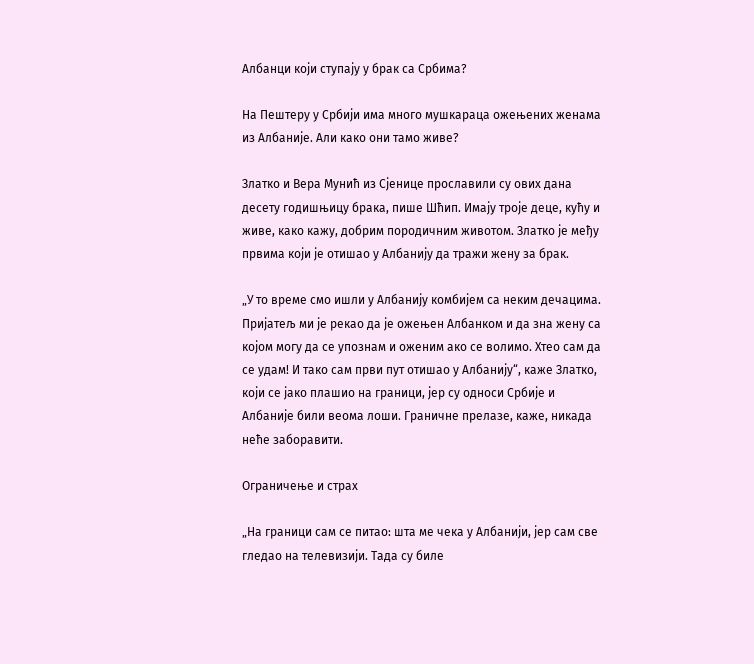Албанци који ступају у брак са Србима?

На Пештеру у Србији има много мушкараца ожењених женама из Албаније. Али како они тамо живе?

Златко и Вера Мунић из Сјенице прославили су ових дана десету годишњицу брака, пише Шћип. Имају троје деце, кућу и живе, како кажу, добрим породичним животом. Златко је међу првима који је отишао у Албанију да тражи жену за брак.

„У то време смо ишли у Албанију комбијем са неким дечацима. Пријатељ ми је рекао да је ожењен Албанком и да зна жену са којом могу да се упознам и оженим ако се волимо. Хтео сам да се удам! И тако сам први пут отишао у Албанију“, каже Златко, који се јако плашио на граници, јер су односи Србије и Албаније били веома лоши. Граничне прелазе, каже, никада неће заборавити.

Ограничење и страх

„На граници сам се питао: шта ме чека у Албанији, јер сам све гледао на телевизији. Тада су биле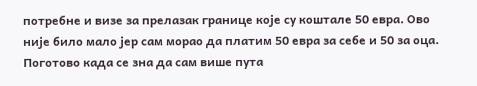потребне и визе за прелазак границе које су коштале 50 евра. Ово није било мало јер сам морао да платим 50 евра за себе и 50 за оца. Поготово када се зна да сам више пута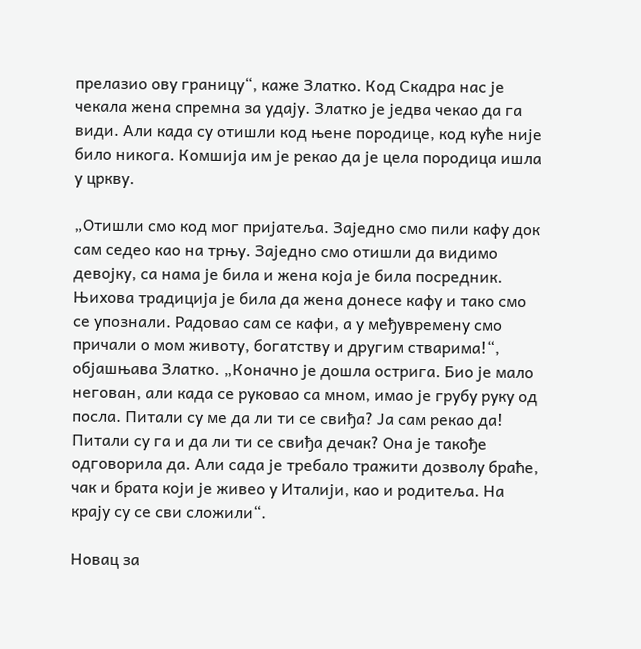прелазио ову границу“, каже Златко. Код Скадра нас је чекала жена спремна за удају. Златко је једва чекао да га види. Али када су отишли код њене породице, код куће није било никога. Комшија им је рекао да је цела породица ишла у цркву.

„Отишли смо код мог пријатеља. Заједно смо пили кафу док сам седео као на трњу. Заједно смо отишли да видимо девојку, са нама је била и жена која је била посредник. Њихова традиција је била да жена донесе кафу и тако смо се упознали. Радовао сам се кафи, а у међувремену смо причали о мом животу, богатству и другим стварима!“, објашњава Златко. „Коначно је дошла острига. Био је мало негован, али када се руковао са мном, имао је грубу руку од посла. Питали су ме да ли ти се свиђа? Ја сам рекао да! Питали су га и да ли ти се свиђа дечак? Она је такође одговорила да. Али сада је требало тражити дозволу браће, чак и брата који је живео у Италији, као и родитеља. На крају су се сви сложили“.

Новац за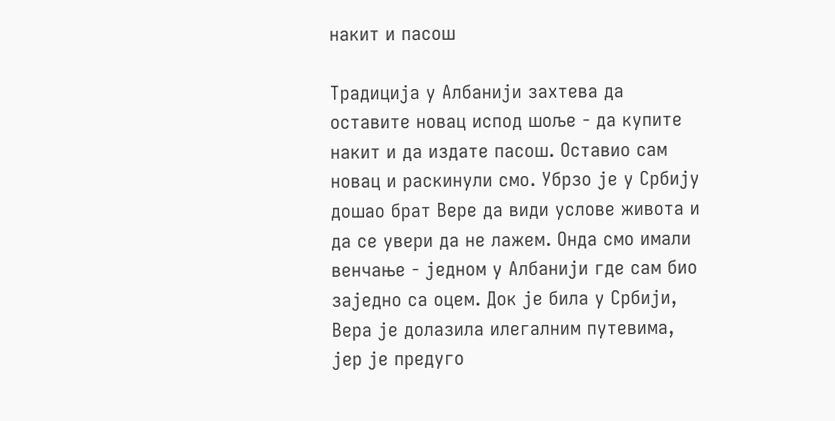накит и пасош

Традиција у Албанији захтева да оставите новац испод шоље - да купите накит и да издате пасош. Оставио сам новац и раскинули смо. Убрзо је у Србију дошао брат Вере да види услове живота и да се увери да не лажем. Онда смо имали венчање - једном у Албанији где сам био заједно са оцем. Док је била у Србији, Вера је долазила илегалним путевима, јер је предуго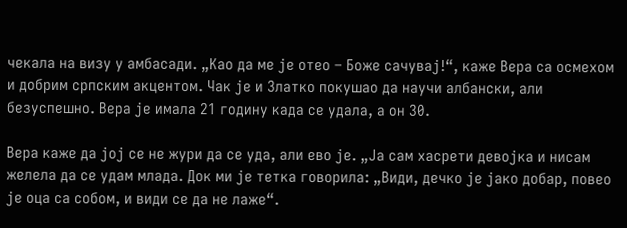чекала на визу у амбасади. „Као да ме је отео – Боже сачувај!“, каже Вера са осмехом и добрим српским акцентом. Чак је и Златко покушао да научи албански, али безуспешно. Вера је имала 21 годину када се удала, а он 30.

Вера каже да јој се не жури да се уда, али ево је. „Ја сам хасрети девојка и нисам желела да се удам млада. Док ми је тетка говорила: „Види, дечко је јако добар, повео је оца са собом, и види се да не лаже“.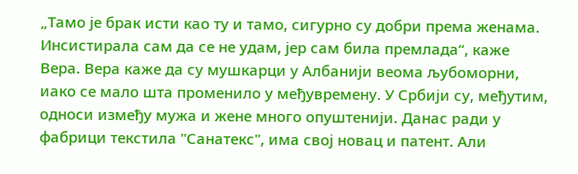„Тамо је брак исти као ту и тамо, сигурно су добри према женама. Инсистирала сам да се не удам, јер сам била премлада“, каже Вера. Вера каже да су мушкарци у Албанији веома љубоморни, иако се мало шта променило у међувремену. У Србији су, међутим, односи између мужа и жене много опуштенији. Данас ради у фабрици текстила "Санатекс", има свој новац и патент. Али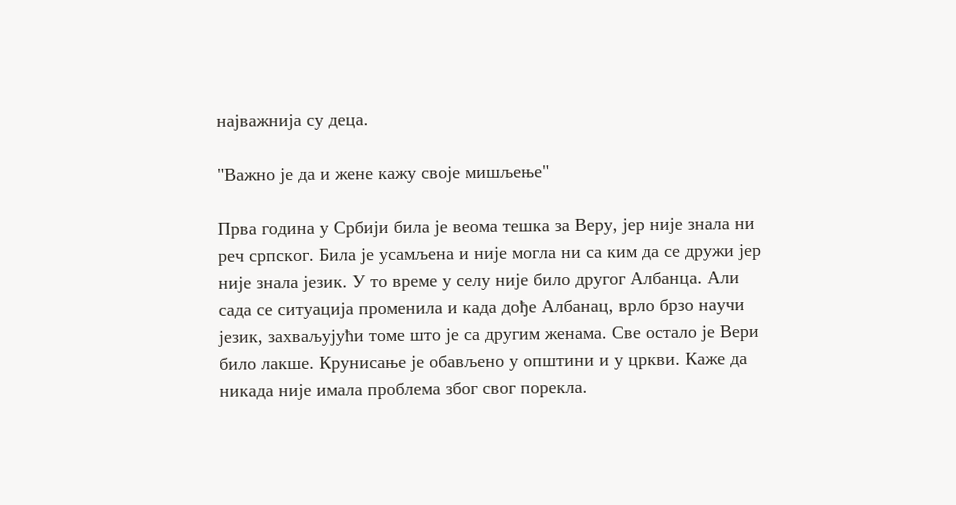најважнија су деца.

"Важно је да и жене кажу своје мишљење"

Прва година у Србији била је веома тешка за Веру, јер није знала ни реч српског. Била је усамљена и није могла ни са ким да се дружи јер није знала језик. У то време у селу није било другог Албанца. Али сада се ситуација променила и када дође Албанац, врло брзо научи језик, захваљујући томе што је са другим женама. Све остало је Вери било лакше. Крунисање је обављено у општини и у цркви. Каже да никада није имала проблема због свог порекла.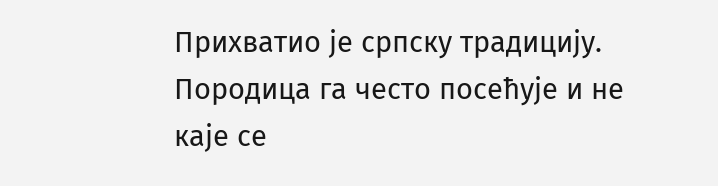Прихватио је српску традицију. Породица га често посећује и не каје се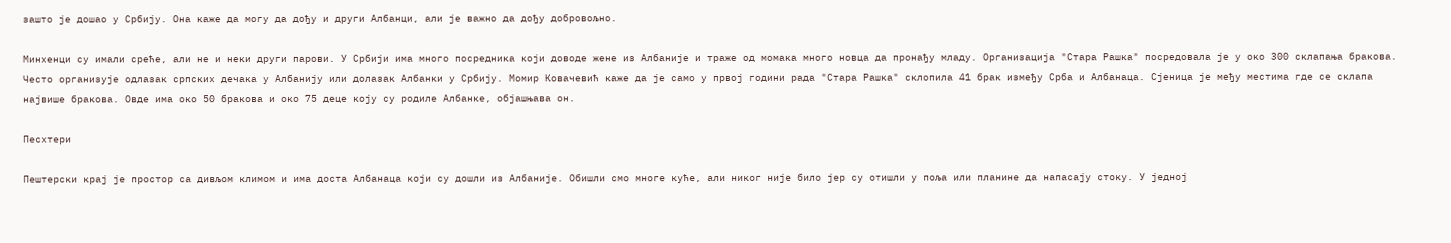зашто је дошао у Србију. Она каже да могу да дођу и други Албанци, али је важно да дођу добровољно.

Минхенци су имали среће, али не и неки други парови. У Србији има много посредника који доводе жене из Албаније и траже од момака много новца да пронађу младу. Организација "Стара Рашка" посредовала је у око 300 склапања бракова. Често организује одлазак српских дечака у Албанију или долазак Албанки у Србију. Момир Ковачевић каже да је само у првој години рада "Стара Рашка" склопила 41 брак између Срба и Албанаца. Сјеница је међу местима где се склапа највише бракова. Овде има око 50 бракова и око 75 деце коју су родиле Албанке, објашњава он.

Песхтери

Пештерски крај је простор са дивљом климом и има доста Албанаца који су дошли из Албаније. Обишли смо многе куће, али никог није било јер су отишли у поља или планине да напасају стоку. У једној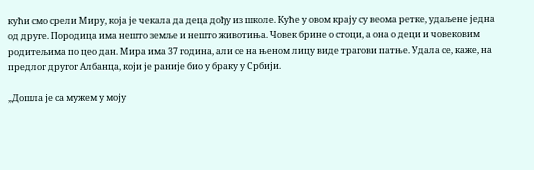кући смо срели Миру, која је чекала да деца дођу из школе. Куће у овом крају су веома ретке, удаљене једна од друге. Породица има нешто земље и нешто животиња. Човек брине о стоци, а она о деци и човековим родитељима по цео дан. Мира има 37 година, али се на њеном лицу виде трагови патње. Удала се, каже, на предлог другог Албанца, који је раније био у браку у Србији.

„Дошла је са мужем у моју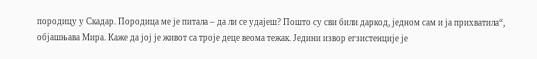породицу у Скадар. Породица ме је питала – да ли се удајеш? Пошто су сви били даркод, једном сам и ја прихватила“, објашњава Мира. Каже да јој је живот са троје деце веома тежак. Једини извор егзистенције је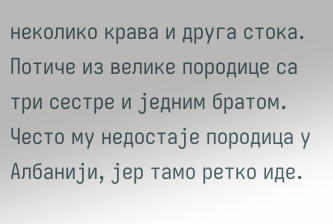неколико крава и друга стока. Потиче из велике породице са три сестре и једним братом. Често му недостаје породица у Албанији, јер тамо ретко иде.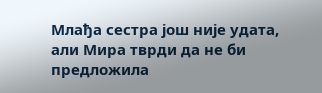Млађа сестра још није удата, али Мира тврди да не би предложила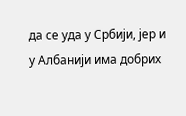да се уда у Србији, јер и у Албанији има добрих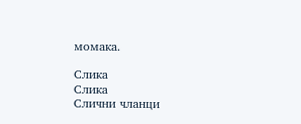момака.

Слика
Слика
Слични чланци